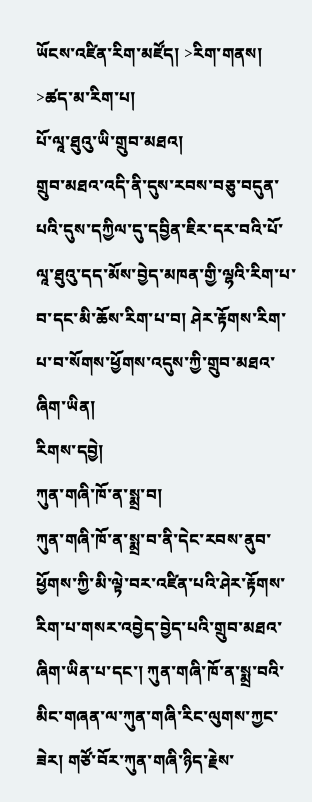ཡོངས་འཛིན་རིག་མཛོད། >རིག་གནས། >ཚད་མ་རིག་པ།
པོ་ལཱ་ཐུའུ་ཡི་གྲུབ་མཐའ།
གྲུབ་མཐའ་འདི་ནི་དུས་རབས་བཅུ་བདུན་པའི་དུས་དཀྱིལ་དུ་དབྱིན་ཇིར་དར་བའི་པོ་ལཱ་ཐུའུ་དད་མོས་བྱེད་མཁན་གྱི་ལྷའི་རིག་པ་བ་དང་མི་ཆོས་རིག་པ་བ། ཤེར་རྟོགས་རིག་པ་བ་སོགས་ཕྱོགས་འདུས་ཀྱི་གྲུབ་མཐའ་ཞིག་ཡིན།
རིགས་དབྱེ།
ཀུན་གཞི་ཁོ་ན་སྨྲ་བ།
ཀུན་གཞི་ཁོ་ན་སྨྲ་བ་ནི་དེང་རབས་ནུབ་ཕྱོགས་ཀྱི་མི་ལྟེ་བར་འཛིན་པའི་ཤེར་རྟོགས་རིག་པ་གསར་འབྱེད་བྱེད་པའི་གྲུབ་མཐའ་ཞིག་ཡིན་པ་དང་། ཀུན་གཞི་ཁོ་ན་སྨྲ་བའི་མིང་གཞན་ལ་ཀུན་གཞི་རིང་ལུགས་ཀྱང་ཟེར། གཙོ་བོར་ཀུན་གཞི་ཉིད་རྗེས་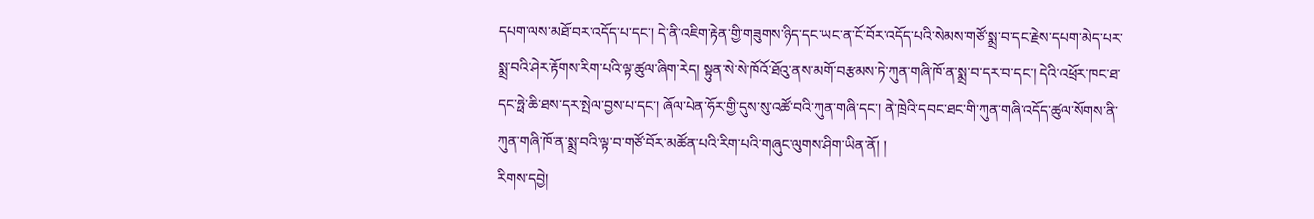དཔག་ལས་མཐོ་བར་འདོད་པ་དང་། དེ་ནི་འཇིག་རྟེན་གྱི་གཟུགས་ཉིད་དང་ཡང་ན་ངོ་བོར་འདོད་པའི་སེམས་གཙོ་སྨྲ་བ་དང་རྗེས་དཔག་མེད་པར་སྨྲ་བའི་ཤེར་རྟོགས་རིག་པའི་ལྟ་ཚུལ་ཞིག་རེད། སྟུན་སེ་སེ་ཁོའོ་ཐོའུ་ནས་མགོ་བརྩམས་ཏེ་ཀུན་གཞི་ཁོ་ན་སྨྲ་བ་དར་བ་དང་། དེའི་འཕྲོར་ཁང་ཐ་དང་ཧྥེ་ཆི་ཐས་དར་སྤེལ་བྱས་པ་དང་། ཞོལ་པེན་ཧོར་གྱི་དུས་སུ་འཚོ་བའི་ཀུན་གཞི་དང་། ནེ་ཁྲེའི་དབང་ཐང་གི་ཀུན་གཞི་འདོད་ཚུལ་སོགས་ནི་ཀུན་གཞི་ཁོ་ན་སྨྲ་བའི་ལྟ་བ་གཙོ་བོར་མཚོན་པའི་རིག་པའི་གཞུང་ལུགས་ཤིག་ཡིན་ནོ། །
རིགས་དབྱེ།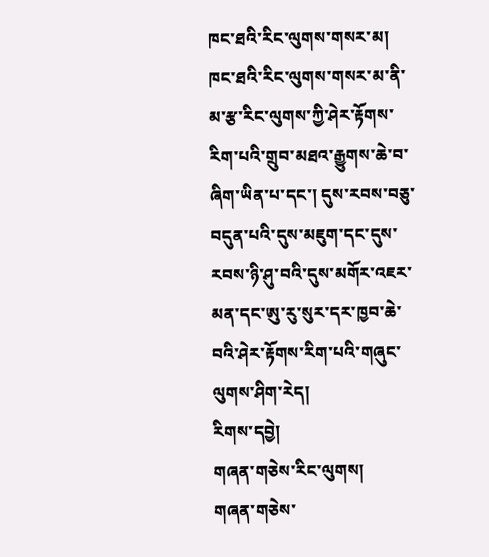ཁང་ཐའི་རིང་ལུགས་གསར་མ།
ཁང་ཐའི་རིང་ལུགས་གསར་མ་ནི་མ་རྩ་རིང་ལུགས་ཀྱི་ཤེར་རྟོགས་རིག་པའི་གྲུབ་མཐའ་རྒྱུགས་ཆེ་བ་ཞིག་ཡིན་པ་དང་། དུས་རབས་བཅུ་བདུན་པའི་དུས་མཇུག་དང་དུས་རབས་ཉི་ཤུ་བའི་དུས་མགོར་འཇར་མན་དང་ཨུ་རུ་སུར་དར་ཁྱབ་ཆེ་བའི་ཤེར་རྟོགས་རིག་པའི་གཞུང་ལུགས་ཤིག་རེད།
རིགས་དབྱེ།
གཞན་གཅེས་རིང་ལུགས།
གཞན་གཅེས་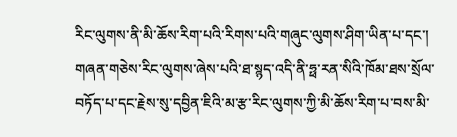རིང་ལུགས་ནི་མི་ཆོས་རིག་པའི་རིགས་པའི་གཞུང་ལུགས་ཤིག་ཡིན་པ་དང་། གཞན་གཅེས་རིང་ལུགས་ཞེས་པའི་ཐ་སྙད་འདི་ནི་ཧྥ་རན་སིའི་ཁོམ་ཐས་སྲོལ་བཏོད་པ་དང་རྗེས་སུ་དབྱིན་ཇིའི་མ་རྩ་རིང་ལུགས་ཀྱི་མི་ཆོས་རིག་པ་བས་མི་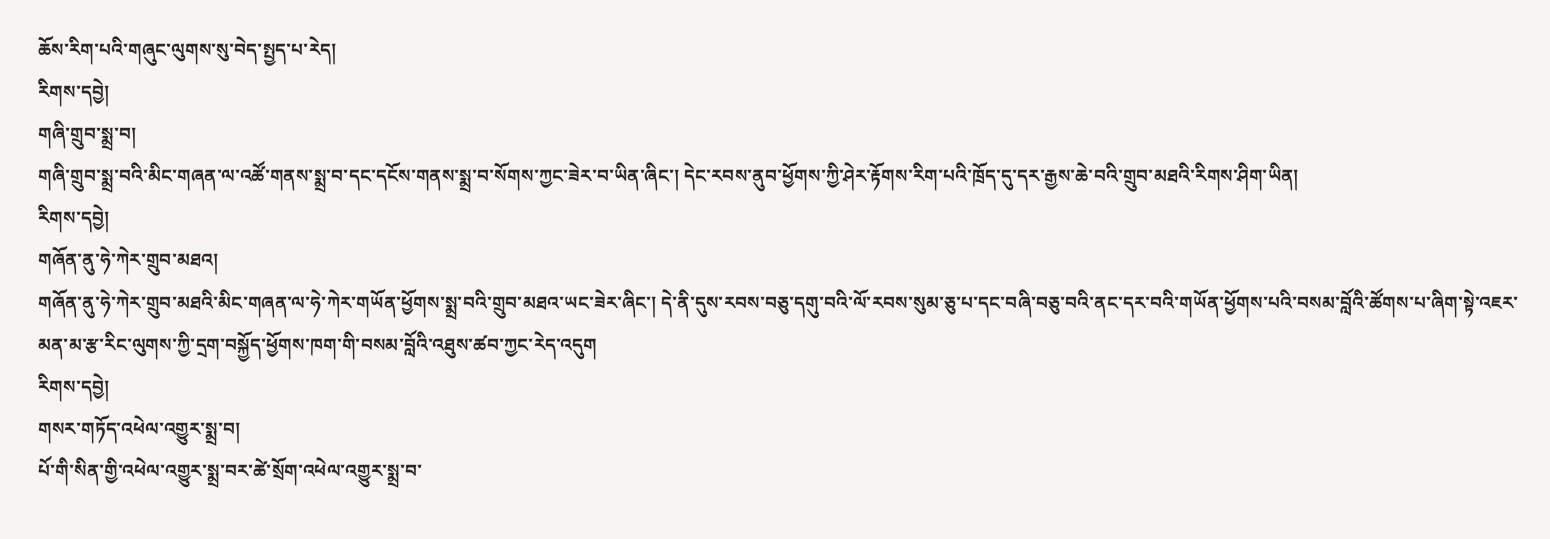ཆོས་རིག་པའི་གཞུང་ལུགས་སུ་བེད་སྤྱད་པ་རེད།
རིགས་དབྱེ།
གཞི་གྲུབ་སྨྲ་བ།
གཞི་གྲུབ་སྨྲ་བའི་མིང་གཞན་ལ་འཚོ་གནས་སྨྲ་བ་དང་དངོས་གནས་སྨྲ་བ་སོགས་ཀྱང་ཟེར་བ་ཡིན་ཞིང་། དེང་རབས་ནུབ་ཕྱོགས་ཀྱི་ཤེར་རྟོགས་རིག་པའི་ཁྲོད་དུ་དར་རྒྱས་ཆེ་བའི་གྲུབ་མཐའི་རིགས་ཤིག་ཡིན།
རིགས་དབྱེ།
གཞོན་ནུ་ཧེ་ཀེར་གྲུབ་མཐའ།
གཞོན་ནུ་ཧེ་ཀེར་གྲུབ་མཐའི་མིང་གཞན་ལ་ཧེ་ཀེར་གཡོན་ཕྱོགས་སྨྲ་བའི་གྲུབ་མཐའ་ཡང་ཟེར་ཞིང་། དེ་ནི་དུས་རབས་བཅུ་དགུ་བའི་ལོ་རབས་སུམ་ཅུ་པ་དང་བཞི་བཅུ་བའི་ནང་དར་བའི་གཡོན་ཕྱོགས་པའི་བསམ་བློའི་ཚོགས་པ་ཞིག་སྟེ་འཇར་མན་མ་རྩ་རིང་ལུགས་ཀྱི་དྲག་བསྐྱོད་ཕྱོགས་ཁག་གི་བསམ་བློའི་འཐུས་ཚབ་ཀྱང་རེད་འདུག
རིགས་དབྱེ།
གསར་གཏོད་འཕེལ་འགྱུར་སྨྲ་བ།
པོ་གི་སིན་གྱི་འཕེལ་འགྱུར་སྨྲ་བར་ཚེ་སྲོག་འཕེལ་འགྱུར་སྨྲ་བ་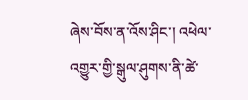ཞེས་བོས་ན་འོས་ཤིང་། འཕེལ་འགྱུར་གྱི་སྒུལ་ཤུགས་ནི་ཚེ་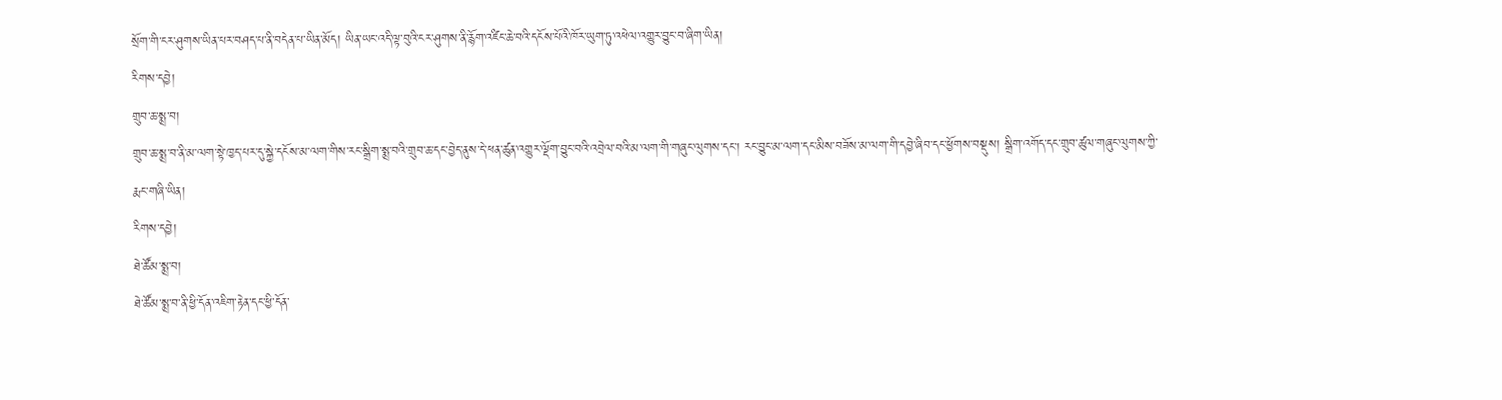སྲོག་གི་ངར་ཤུགས་ཡིན་པར་བཤད་པ་ནི་བདེན་པ་ཡིན་མོད། ཡིན་ཡང་འདི་ལྟ་བུའི་ངར་ཤུགས་ནི་རྙོག་འཛིང་ཆེ་བའི་དངོས་པོའི་ཁོར་ཡུག་ཏུ་འཕེལ་འགྱུར་བྱུང་བ་ཞིག་ཡིན།
རིགས་དབྱེ།
གྲུབ་ཆ་སྨྲ་བ།
གྲུབ་ཆ་སྨྲ་བ་ནི་མ་ལག་སྟེ་ཁྱད་པར་དུ་སྐྱེ་དངོས་མ་ལག་གིས་རང་སྒྲིག་སྨྲ་བའི་གྲུབ་ཆ་དང་བྱེད་ནུས་དེ་ཕན་ཚུན་འགྱུར་ལྡོག་བྱུང་བའི་འབྲེལ་བའི་མ་ལག་གི་གཞུང་ལུགས་དང་། རང་བྱུང་མ་ལག་དང་མིས་བཟོས་མ་ལག་གི་དབྱེ་ཞིབ་དང་ཕྱོགས་བསྡུས། སྒྲིག་འགོད་དང་གྲུབ་ཚུལ་གཞུང་ལུགས་ཀྱི་རྨང་གཞི་ཡིན།
རིགས་དབྱེ།
ཐེ་ཚོམ་སྨྲ་བ།
ཐེ་ཚོམ་སྨྲ་བ་ནི་ཕྱི་དོན་འཇིག་རྟེན་དང་ཕྱི་དོན་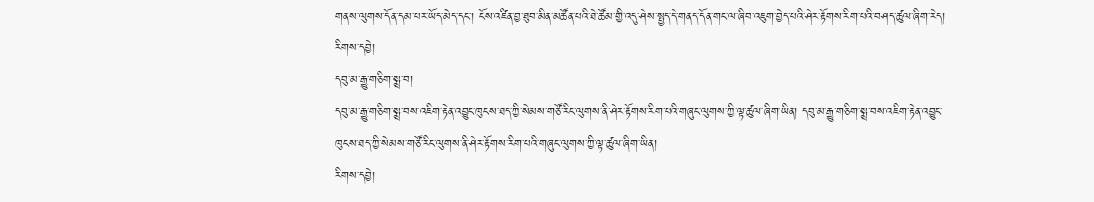གནས་ལུགས་དོན་དམ་པར་ཡོད་མེད་དང་། ངོས་འཛིན་བྱ་ཐུབ་མིན་མཚོན་པའི་ཐེ་ཚོམ་གྱི་འདུ་ཤེས་སྤྱད་དེ་གནད་དོན་གང་ལ་ཞིབ་འཇུག་བྱེད་པའི་ཤེར་རྟོགས་རིག་པའི་བཤད་ཚུལ་ཞིག་རེད།
རིགས་དབྱེ།
དབུ་མ་རྒྱུ་གཅིག་སྨྲ་བ།
དབུ་མ་རྒྱུ་གཅིག་སྨྲ་བས་འཇིག་རྟེན་འབྱུང་ཁུངས་ཐད་ཀྱི་སེམས་གཙོ་རིང་ལུགས་ནི་ཤེར་རྟོགས་རིག་པའི་གཞུང་ལུགས་ཀྱི་ལྟ་ཚུལ་ཞིག་ཡིན། དབུ་མ་རྒྱུ་གཅིག་སྨྲ་བས་འཇིག་རྟེན་འབྱུང་ཁུངས་ཐད་ཀྱི་སེམས་གཙོ་རིང་ལུགས་ནི་ཤེར་རྟོགས་རིག་པའི་གཞུང་ལུགས་ཀྱི་ལྟ་ཚུལ་ཞིག་ཡིན།
རིགས་དབྱེ།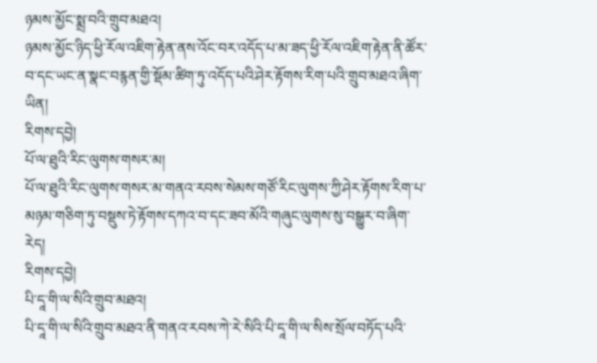ཉམས་མྱོང་སྨྲ་བའི་གྲུབ་མཐའ།
ཉམས་མྱོང་ཉིད་ཕྱི་རོལ་འཇིག་རྟེན་ནས་འོང་བར་འདོད་པ་མ་ཟད་ཕྱི་རོལ་འཇིག་རྟེན་ནི་ཚོར་བ་དང་ཡང་ན་སྣང་བརྙན་གྱི་སྡོམ་ཚིག་ཏུ་འདོད་པའི་ཤེར་རྟོགས་རིག་པའི་གྲུབ་མཐའ་ཞིག་ཡིན།
རིགས་དབྱེ།
པོ་ལ་ཐུའི་རིང་ལུགས་གསར་མ།
པོ་ལ་ཐུའི་རིང་ལུགས་གསར་མ་གནའ་རབས་སེམས་གཙོ་རིང་ལུགས་ཀྱི་ཤེར་རྟོགས་རིག་པ་མཉམ་གཅིག་ཏུ་བསྡུས་ཏེ་རྟོགས་དཀའ་བ་དང་ཟབ་མོའི་གཞུང་ལུགས་སུ་བསྒྱུར་བ་ཞིག་རེད།
རིགས་དབྱེ།
པི་དཱ་གི་ལ་སིའི་གྲུབ་མཐའ།
པི་དཱ་གི་ལ་སིའི་གྲུབ་མཐའ་ནི་གནའ་རབས་ཀེ་རེ་སིའི་པི་དཱ་གི་ལ་སིས་སྲོལ་བཏོད་པའི་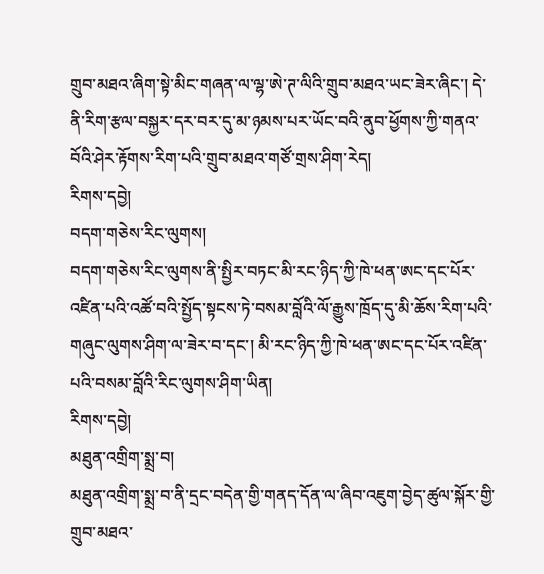གྲུབ་མཐའ་ཞིག་སྟེ་མིང་གཞན་ལ་ལྷ་ཨེ་ཊ་ལིའི་གྲུབ་མཐའ་ཡང་ཟེར་ཞིང་། དེ་ནི་རིག་རྩལ་བསྐྱར་དར་བར་དུ་མ་ཉམས་པར་ཡོང་བའི་ནུབ་ཕྱོགས་ཀྱི་གནའ་བོའི་ཤེར་རྟོགས་རིག་པའི་གྲུབ་མཐའ་གཙོ་གྲས་ཤིག་རེད།
རིགས་དབྱེ།
བདག་གཅེས་རིང་ལུགས།
བདག་གཅེས་རིང་ལུགས་ནི་སྤྱིར་བཏང་མི་རང་ཉིད་ཀྱི་ཁེ་ཕན་ཨང་དང་པོར་འཛིན་པའི་འཚོ་བའི་སྤྱོད་སྟངས་ཏེ་བསམ་བློའི་ལོ་རྒྱུས་ཁྲོད་དུ་མི་ཆོས་རིག་པའི་གཞུང་ལུགས་ཤིག་ལ་ཟེར་བ་དང་། མི་རང་ཉིད་ཀྱི་ཁེ་ཕན་ཨང་དང་པོར་འཛིན་པའི་བསམ་བློའི་རིང་ལུགས་ཤིག་ཡིན།
རིགས་དབྱེ།
མཐུན་འགྲིག་སྨྲ་བ།
མཐུན་འགྲིག་སྨྲ་བ་ནི་དྲང་བདེན་གྱི་གནད་དོན་ལ་ཞིབ་འཇུག་བྱེད་ཚུལ་སྐོར་གྱི་གྲུབ་མཐའ་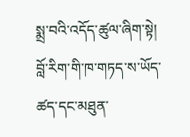སྨྲ་བའི་འདོད་ཚུལ་ཞིག་སྟེ། བློ་རིག་གི་ཁ་གཏད་ས་ཡོད་ཚད་དང་མཐུན་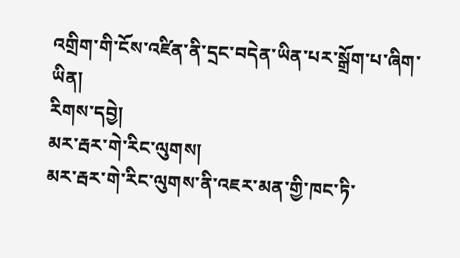འགྲིག་གི་ངོས་འཛིན་ནི་དྲང་བདེན་ཡིན་པར་སྒྲོག་པ་ཞིག་ཡིན།
རིགས་དབྱེ།
མར་རྦར་གེ་རིང་ལུགས།
མར་རྦར་གེ་རིང་ལུགས་ནི་འཇར་མན་གྱི་ཁང་ཏི་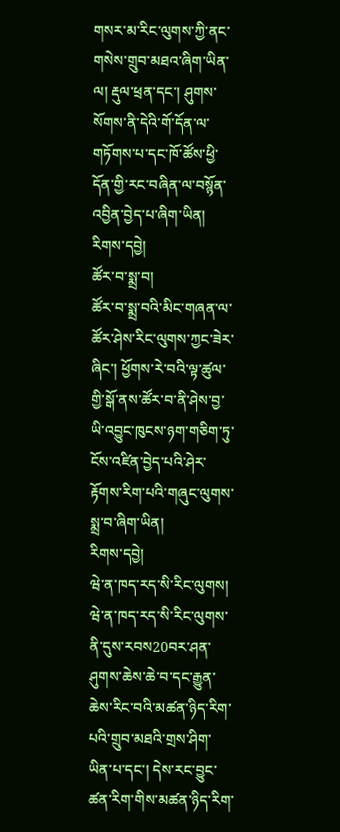གསར་མ་རིང་ལུགས་ཀྱི་ནང་གསེས་གྲུབ་མཐའ་ཞིག་ཡིན་ལ། རྡུལ་ཕྲན་དང་། ཤུགས་སོགས་ནི་དེའི་གོ་དོན་ལ་གཏོགས་པ་དང་ཁོ་ཚོས་ཕྱི་དོན་གྱི་རང་བཞིན་ལ་བསྙོན་འབྱིན་བྱེད་པ་ཞིག་ཡིན།
རིགས་དབྱེ།
ཚོར་བ་སྨྲ་བ།
ཚོར་བ་སྨྲ་བའི་མིང་གཞན་ལ་ཚོར་ཤེས་རིང་ལུགས་ཀྱང་ཟེར་ཞིང་། ཕྱོགས་རེ་བའི་ལྟ་ཚུལ་གྱི་སྒོ་ནས་ཚོར་བ་ནི་ཤེས་བྱ་ཡི་འབྱུང་ཁུངས་ཉག་གཅིག་ཏུ་ངོས་འཛིན་བྱེད་པའི་ཤེར་རྟོགས་རིག་པའི་གཞུང་ལུགས་སྨྲ་བ་ཞིག་ཡིན།
རིགས་དབྱེ།
ཝེ་ན་ཁད་རད་སི་རིང་ལུགས།
ཝེ་ན་ཁད་རད་སི་རིང་ལུགས་ནི་དུས་རབས20བར་ཤན་ཤུགས་ཆེས་ཆེ་བ་དང་རྒྱུན་ཆེས་རིང་བའི་མཚན་ཉིད་རིག་པའི་གྲུབ་མཐའི་གྲས་ཤིག་ཡིན་པ་དང་། དེས་རང་བྱུང་ཚན་རིག་གིས་མཚན་ཉིད་རིག་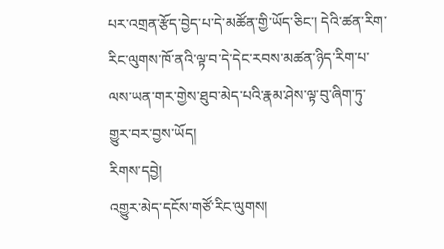པར་འགྲན་རྩོད་བྱེད་པ་དེ་མཚོན་གྱི་ཡོད་ཅིང་། དེའི་ཚན་རིག་རིང་ལུགས་ཁོ་ནའི་ལྟ་བ་དེ་དེང་རབས་མཚན་ཉིད་རིག་པ་ལས་ཡན་གར་གྱེས་ཐུབ་མེད་པའི་རྣམ་ཤེས་ལྟ་བུ་ཞིག་ཏུ་གྱུར་བར་བྱས་ཡོད།
རིགས་དབྱེ།
འགྱུར་མེད་དངོས་གཙོ་རིང་ལུགས།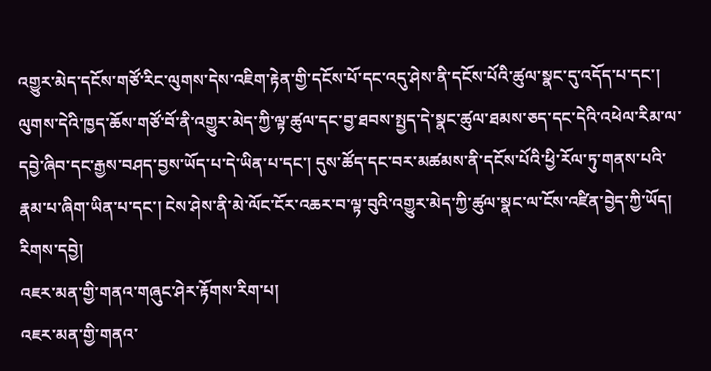འགྱུར་མེད་དངོས་གཙོ་རིང་ལུགས་དེས་འཇིག་རྟེན་གྱི་དངོས་པོ་དང་འདུ་ཤེས་ནི་དངོས་པོའི་ཚུལ་སྣང་དུ་འདོད་པ་དང་། ལུགས་དེའི་ཁྱད་ཆོས་གཙོ་བོ་ནི་འགྱུར་མེད་ཀྱི་ལྟ་ཚུལ་དང་བྱ་ཐབས་སྤྱད་དེ་སྣང་ཚུལ་ཐམས་ཅད་དང་དེའི་འཕེལ་རིམ་ལ་དབྱེ་ཞིབ་དང་རྒྱས་བཤད་བྱས་ཡོད་པ་དེ་ཡིན་པ་དང་། དུས་ཚོད་དང་བར་མཚམས་ནི་དངོས་པོའི་ཕྱི་རོལ་ཏུ་གནས་པའི་རྣམ་པ་ཞིག་ཡིན་པ་དང་། ངེས་ཤེས་ནི་མེ་ལོང་ངོར་འཆར་བ་ལྟ་བུའི་འགྱུར་མེད་ཀྱི་ཚུལ་སྣང་ལ་ངོས་འཛིན་བྱེད་ཀྱི་ཡོད།
རིགས་དབྱེ།
འཇར་མན་གྱི་གནའ་གཞུང་ཤེར་རྟོགས་རིག་པ།
འཇར་མན་གྱི་གནའ་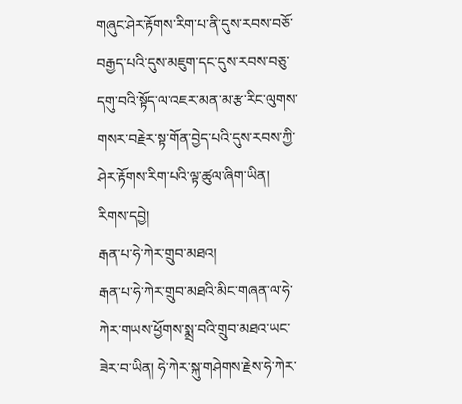གཞུང་ཤེར་རྟོགས་རིག་པ་ནི་དུས་རབས་བཅོ་བརྒྱད་པའི་དུས་མཇུག་དང་དུས་རབས་བཅུ་དགུ་བའི་སྟོད་ལ་འཇར་མན་མ་རྩ་རིང་ལུགས་གསར་བརྗེར་སྟ་གོན་བྱེད་པའི་དུས་རབས་ཀྱི་ཤེར་རྟོགས་རིག་པའི་ལྟ་ཚུལ་ཞིག་ཡིན།
རིགས་དབྱེ།
རྒན་པ་ཧེ་ཀེར་གྲུབ་མཐའ།
རྒན་པ་ཧེ་ཀེར་གྲུབ་མཐའི་མིང་གཞན་ལ་ཧེ་ཀེར་གཡས་ཕྱོགས་སྨྲ་བའི་གྲུབ་མཐའ་ཡང་ཟེར་བ་ཡིན། ཧེ་ཀེར་སྐུ་གཤེགས་རྗེས་ཧེ་ཀེར་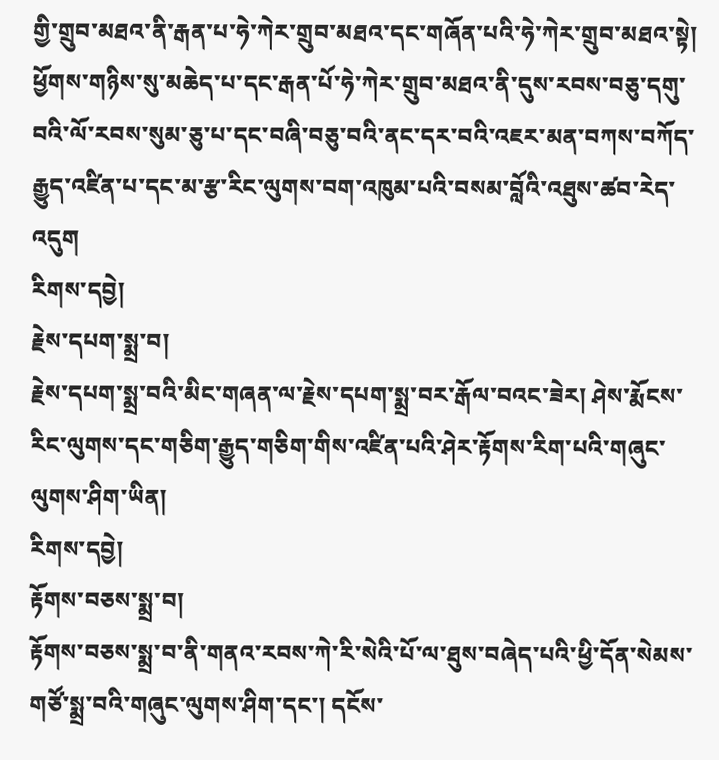གྱི་གྲུབ་མཐའ་ནི་རྒན་པ་ཧེ་ཀེར་གྲུབ་མཐའ་དང་གཞོན་པའི་ཧེ་ཀེར་གྲུབ་མཐའ་སྟེ། ཕྱོགས་གཉིས་སུ་མཆེད་པ་དང་རྒན་པོ་ཧེ་ཀེར་གྲུབ་མཐའ་ནི་དུས་རབས་བཅུ་དགུ་བའི་ལོ་རབས་སུམ་ཅུ་པ་དང་བཞི་བཅུ་བའི་ནང་དར་བའི་འཇར་མན་བཀས་བཀོད་རྒྱུད་འཛིན་པ་དང་མ་རྩ་རིང་ལུགས་བག་འཁུམ་པའི་བསམ་བློའི་འཐུས་ཚབ་རེད་འདུག
རིགས་དབྱེ།
རྗེས་དཔག་སྨྲ་བ།
རྗེས་དཔག་སྨྲ་བའི་མིང་གཞན་ལ་རྗེས་དཔག་སྨྲ་བར་རྒོལ་བའང་ཟེར། ཤེས་རྨོངས་རིང་ལུགས་དང་གཅིག་རྒྱུད་གཅིག་གིས་འཛིན་པའི་ཤེར་རྟོགས་རིག་པའི་གཞུང་ལུགས་ཤིག་ཡིན།
རིགས་དབྱེ།
རྟོགས་བཅས་སྨྲ་བ།
རྟོགས་བཅས་སྨྲ་བ་ནི་གནའ་རབས་ཀེ་རི་སེའི་པོ་ལ་ཐུས་བཞེད་པའི་ཕྱི་དོན་སེམས་གཙོ་སྨྲ་བའི་གཞུང་ལུགས་ཤིག་དང་། དངོས་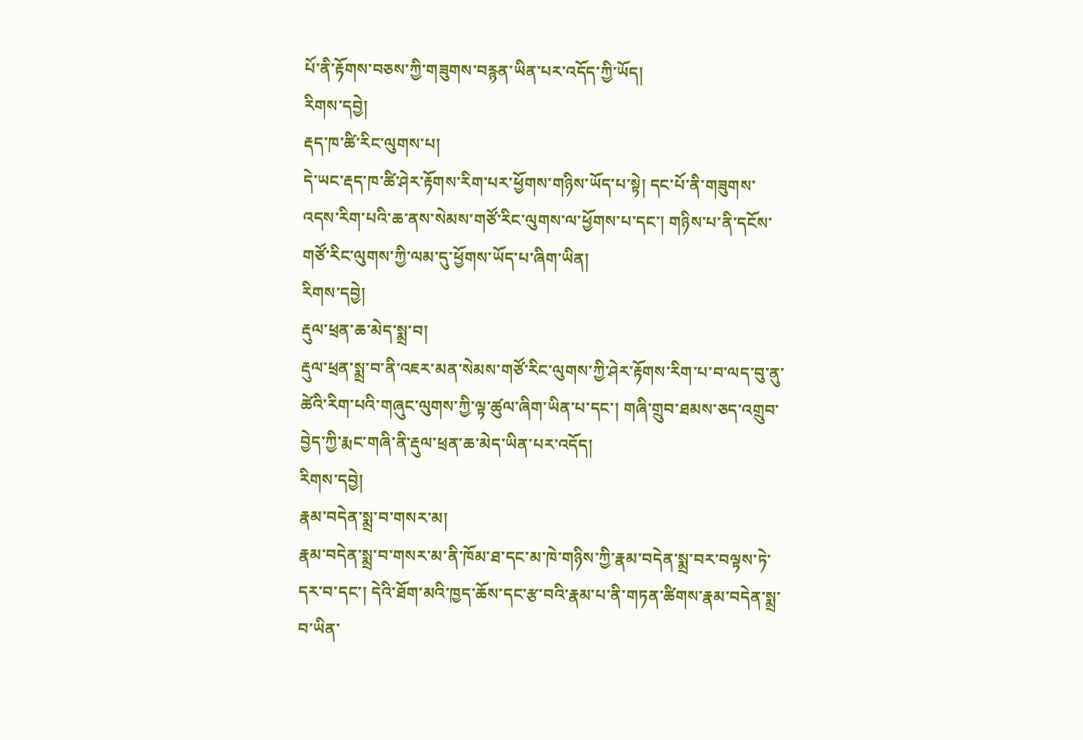པོ་ནི་རྟོགས་བཅས་ཀྱི་གཟུགས་བརྙན་ཡིན་པར་འདོད་ཀྱི་ཡོད།
རིགས་དབྱེ།
རྡད་ཁ་ཚི་རིང་ལུགས་པ།
དེ་ཡང་རྡད་ཁ་ཚི་ཤེར་རྟོགས་རིག་པར་ཕྱོགས་གཉིས་ཡོད་པ་སྟེ། དང་པོ་ནི་གཟུགས་འདས་རིག་པའི་ཆ་ནས་སེམས་གཙོ་རིང་ལུགས་ལ་ཕྱོགས་པ་དང་། གཉིས་པ་ནི་དངོས་གཙོ་རིང་ལུགས་ཀྱི་ལམ་དུ་ཕྱོགས་ཡོད་པ་ཞིག་ཡིན།
རིགས་དབྱེ།
རྡུལ་ཕྲན་ཆ་མེད་སྨྲ་བ།
རྡུལ་ཕྲན་སྨྲ་བ་ནི་འཇར་མན་སེམས་གཙོ་རིང་ལུགས་ཀྱི་ཤེར་རྟོགས་རིག་པ་བ་ལད་བུ་ནུ་ཚེའི་རིག་པའི་གཞུང་ལུགས་ཀྱི་ལྟ་ཚུལ་ཞིག་ཡིན་པ་དང་། གཞི་གྲུབ་ཐམས་ཅད་འགྲུབ་བྱེད་ཀྱི་རྨང་གཞི་ནི་རྡུལ་ཕྲན་ཆ་མེད་ཡིན་པར་འདོད།
རིགས་དབྱེ།
རྣམ་བདེན་སྨྲ་བ་གསར་མ།
རྣམ་བདེན་སྨྲ་བ་གསར་མ་ནི་ཁོམ་ཐ་དང་མ་ཁེ་གཉིས་ཀྱི་རྣམ་བདེན་སྨྲ་བར་བལྟས་ཏེ་དར་བ་དང་། དེའི་ཐོག་མའི་ཁྱད་ཆོས་དང་རྩ་བའི་རྣམ་པ་ནི་གཏན་ཚིགས་རྣམ་བདེན་སྨྲ་བ་ཡིན་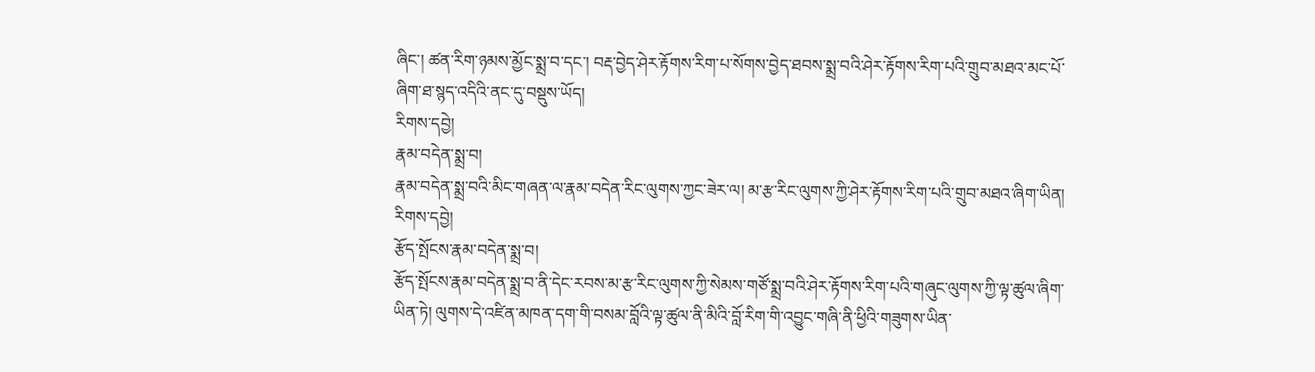ཞིང་། ཚན་རིག་ཉམས་མྱོང་སྨྲ་བ་དང་། བརྡ་བྱེད་ཤེར་རྟོགས་རིག་པ་སོགས་བྱེད་ཐབས་སྨྲ་བའི་ཤེར་རྟོགས་རིག་པའི་གྲུབ་མཐའ་མང་པོ་ཞིག་ཐ་སྙད་འདིའི་ནང་དུ་བསྡུས་ཡོད།
རིགས་དབྱེ།
རྣམ་བདེན་སྨྲ་བ།
རྣམ་བདེན་སྨྲ་བའི་མིང་གཞན་ལ་རྣམ་བདེན་རིང་ལུགས་ཀྱང་ཟེར་ལ། མ་རྩ་རིང་ལུགས་ཀྱི་ཤེར་རྟོགས་རིག་པའི་གྲུབ་མཐའ་ཞིག་ཡིན།
རིགས་དབྱེ།
རྩོད་སྤོངས་རྣམ་བདེན་སྨྲ་བ།
རྩོད་སྤོངས་རྣམ་བདེན་སྨྲ་བ་ནི་དེང་རབས་མ་རྩ་རིང་ལུགས་ཀྱི་སེམས་གཙོ་སྨྲ་བའི་ཤེར་རྟོགས་རིག་པའི་གཞུང་ལུགས་ཀྱི་ལྟ་ཚུལ་ཞིག་ཡིན་ཏེ། ལུགས་དེ་འཛིན་མཁན་དག་གི་བསམ་བློའི་ལྟ་ཚུལ་ནི་མིའི་བློ་རིག་གི་འབྱུང་གཞི་ནི་ཕྱིའི་གཟུགས་ཡིན་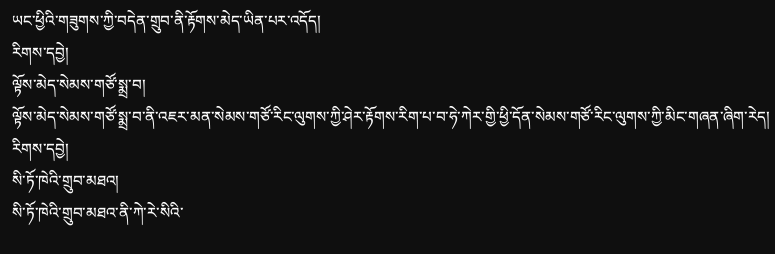ཡང་ཕྱིའི་གཟུགས་ཀྱི་བདེན་གྲུབ་ནི་རྟོགས་མེད་ཡིན་པར་འདོད།
རིགས་དབྱེ།
ལྟོས་མེད་སེམས་གཙོ་སྨྲ་བ།
ལྟོས་མེད་སེམས་གཙོ་སྨྲ་བ་ནི་འཇར་མན་སེམས་གཙོ་རིང་ལུགས་ཀྱི་ཤེར་རྟོགས་རིག་པ་བ་ཧེ་ཀེར་གྱི་ཕྱི་དོན་སེམས་གཙོ་རིང་ལུགས་ཀྱི་མིང་གཞན་ཞིག་རེད།
རིགས་དབྱེ།
སི་ཏོ་ཁེའི་གྲུབ་མཐའ།
སི་ཏོ་ཁེའི་གྲུབ་མཐའ་ནི་ཀེ་རེ་སིའི་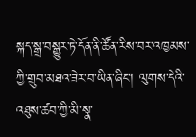སྐད་སྒྲ་བསྒྱུར་ཏེ་དོན་ནི་ཚོན་རིས་བར་འཁྱམས་ཀྱི་གྲུབ་མཐའ་ཟེར་བ་ཡིན་ཞིང་། ལུགས་དེའི་འཐུས་ཚབ་ཀྱི་མི་སྣ་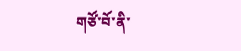གཙོ་བོ་ནི་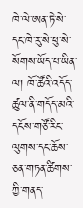ཁེ་ལེ་ཨན་ཏེ་སེ་དང་ཁེ་རུ་སེ་ཕུ་སེ་སོགས་ཡོད་པ་ཡིན་ལ། ཁོ་ཚོའི་འདོད་ཚུལ་ནི་གདོད་མའི་དངོས་གཙོ་རིང་ལུགས་དང་ཆོས་ཅན་གཏན་ཚིགས་ཀྱི་གནད་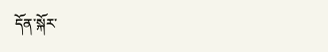དོན་སྐོར་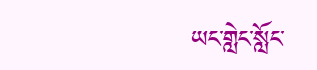ཡང་གླེང་སློང་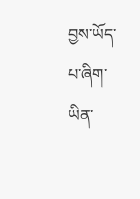བྱས་ཡོད་པ་ཞིག་ཡིན་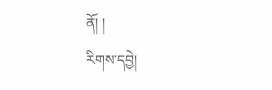ནོ། །
རིགས་དབྱེ།